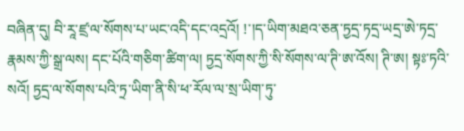བཞིན་དུ། བི་རཱ་ཛྲ་ལ་སོགས་པ་ཡང་འདི་དང་འདྲའོ། !་།ད་ཡིག་མཐའ་ཅན་ཏྱདྲ་ཏདྲ་ཡདྲ་ཨེ་ཏདྲ་རྣམས་ཀྱི་སྒྲ་ལས། དང་པོའི་གཅིག་ཚིག་ལ། ཏྱདྲ་སོགས་ཀྱི་སི་སོགས་ལ་ཊི་ཨ་འོས། ཊི་ཨ། སྟཿ་ཏའི་སའོ། ཏྱདྲ་ལ་སོགས་པའི་ཏྲ་ཡིག་ནི་སི་ཕ་རོལ་ལ་སྲ་ཡིག་ཏུ་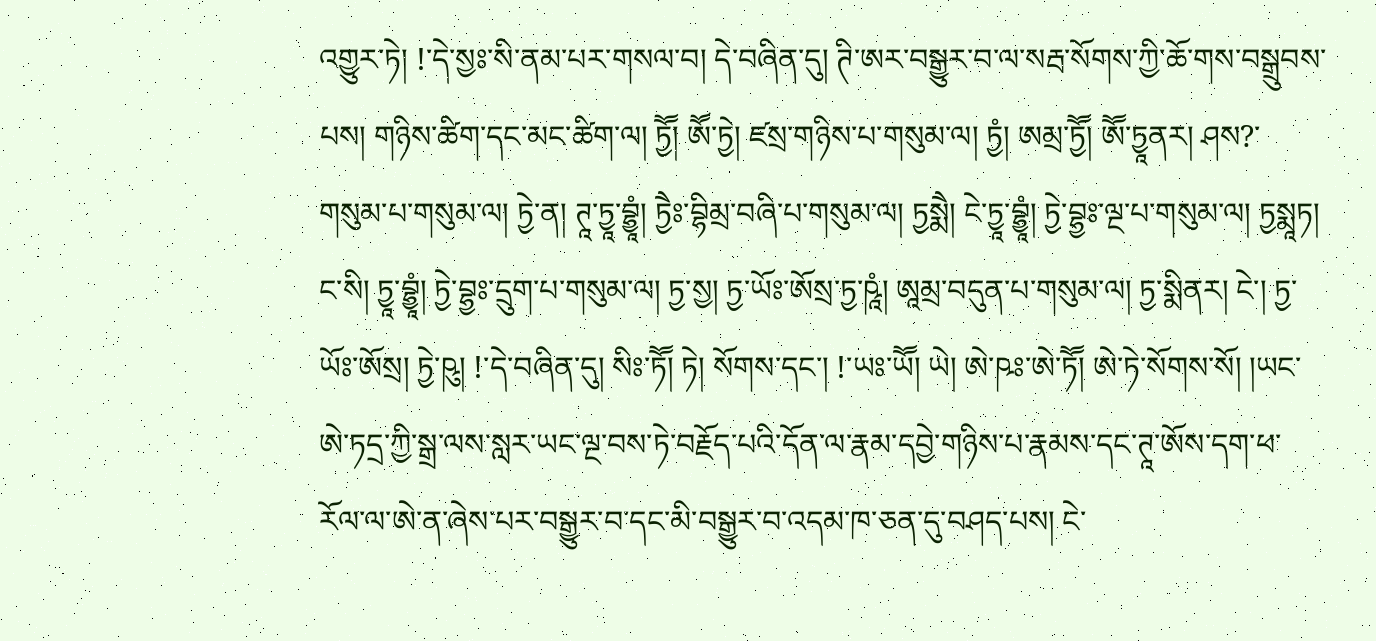འགྱུར་ཏེ། !་དེ་སྱཿ་སི་ནམ་པར་གསལ་བ། དེ་བཞིན་དུ། ཊི་ཨར་བསྒྱུར་བ་ལ་སརྦ་སོགས་ཀྱི་ཆོ་གས་བསྒྲུབས་པས། གཉིས་ཚིག་དང་མང་ཚིག་ལ། ཏྱཽ། ཨཽ་ཏྱེ། ཛསྲ་གཉིས་པ་གསུམ་ལ། ཏྱཾ། ཨམྲ་ཏྱཽ། ཨཽ་ཏྱཱནར། ཤས?་གསུམ་པ་གསུམ་ལ། ཏྱེ་ན། ཊཱ་ཏྱཱ་བྷྱཱཾ། ཏྱཻཿ་བྷིམྲ་བཞི་པ་གསུམ་ལ། ཏྱསྨཻ། ངེ་ཏྱཱ་བྷྱཱཾ། ཏྱེ་བྷྱཿ་ལྔ་པ་གསུམ་ལ། ཏྱསྨཱཏ། ང་སི། ཏྱཱ་བྷྱཱཾ། ཏྱེ་བྷྱཿ་དྲུག་པ་གསུམ་ལ། ཏྱ་སྱ། ཏྱ་ཡོཿ་ཨོསྲ་ཏྱ་ཥཱཾ། ཨཱམྲ་བདུན་པ་གསུམ་ལ། ཏྱ་སྨིནར། ངེ་། ཏྱ་ཡོཿ་ཨོསྲ། ཏྱེ་ཥུ། !་དེ་བཞིན་དུ། སིཿ་ཏཽ། ཏེ། སོགས་དང་། !་ཡཿ་ཡཽ། ཡེ། ཨེ་ཥཿ་ཨེ་ཏཽ། ཨེ་ཏེ་སོགས་སོ། །ཡང་ཨེ་ཏདྲ་ཀྱི་སྒྲ་ལས་སླར་ཡང་ལྔ་བས་ཏེ་བརྗོད་པའི་དོན་ལ་རྣམ་དབྱེ་གཉིས་པ་རྣམས་དང་ཊཱ་ཨོས་དག་ཕ་རོལ་ལ་ཨེ་ན་ཞེས་པར་བསྒྱུར་བ་དང་མི་བསྒྱུར་བ་འདམ་ཁ་ཅན་དུ་བཤད་པས། ངེ་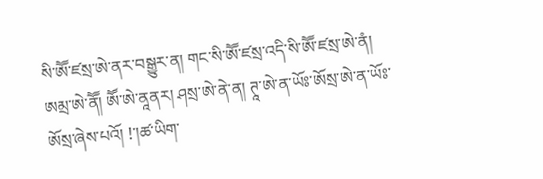སི་ཨཽ་ཛསྲ་ཨེ་ནར་བསྒྱུར་ན། གང་སི་ཨཽ་ཛསྲ་འདི་སི་ཨཽ་ཛསྲ་ཨེ་ནཾ། ཨམྲ་ཨེ་ནཽ། ཨཽ་ཨེ་ནཱནར། ཤསྲ་ཨེ་ནེ་ན། ཊཱ་ཨེ་ན་ཡོཿ་ཨོསྲ་ཨེ་ན་ཡོཿ་ཨོསྲ་ཞེས་པའོ། !་།ཚ་ཡིག་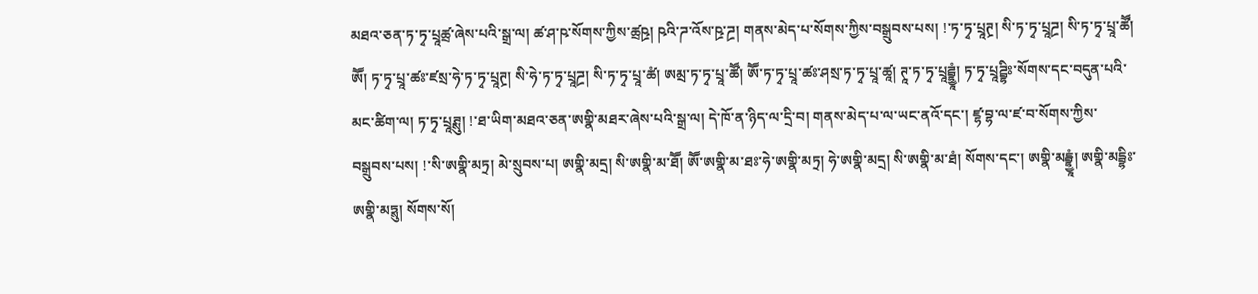མཐའ་ཅན་ཏ་ཏྭ་པྲཱཚྲ་ཞེས་པའི་སྒྲ་ལ། ཚ་ཤ་ཥ་སོགས་ཀྱིས་ཚྲཥྲ། ཥའི་ཌ་འོས་ཥྲ་ཌྲ། གནས་མེད་པ་སོགས་ཀྱིས་བསྒྲུབས་པས། !་ཏ་ཏྭ་པྲཱཊྲ། སི་ཏ་ཏྭ་པྲཱཌྲ། སི་ཏ་ཏྭ་པྲཱ་ཚཽ། ཨཽ། ཏ་ཏྭ་པྲཱ་ཚཿ་ཛསྲ་ཧེ་ཏ་ཏྭ་པྲཱཊྲ། སི་ཧེ་ཏ་ཏྭ་པྲཱཌྲ། སི་ཏ་ཏྭ་པྲཱ་ཚཾ། ཨམྲ་ཏ་ཏྭ་པྲཱ་ཚཽ། ཨཽ་ཏ་ཏྭ་པྲཱ་ཚཿ་ཤསྲ་ཏ་ཏྭ་པྲཱ་ཚཱ། ཊཱ་ཏ་ཏྭ་པྲཱཌྦྷྱཱཾ། ཏ་ཏྭ་པྲཱཌྦྷིཿ་སོགས་དང་བདུན་པའི་མང་ཚིག་ལ། ཏ་ཏྭ་པྲཱཊྶུ། !་ཐ་ཡིག་མཐའ་ཅན་ཨགྣི་མཐར་ཞེས་པའི་སྒྲ་ལ། དེ་ཁོ་ན་ཉིད་ལ་དྲི་བ། གནས་མེད་པ་ལ་ཡང་ནའོ་དང་། ཛྷ་བྷ་ལ་ཛ་བ་སོགས་ཀྱིས་བསྒྲུབས་པས། !་སི་ཨགྣི་མཏྲ། མེ་སྲུབས་པ། ཨགྣི་མདྲ། སི་ཨགྣི་མ་ཐཽ། ཨཽ་ཨགྣི་མ་ཐཿ་ཧེ་ཨགྣི་མཏྲ། ཧེ་ཨགྣི་མདྲ། སི་ཨགྣི་མ་ཐཾ། སོགས་དང་། ཨགྣི་མདྦྷྱཱཾ། ཨགྣི་མདྦྷིཿ་ཨགྣི་མཏྶུ། སོགས་སོ།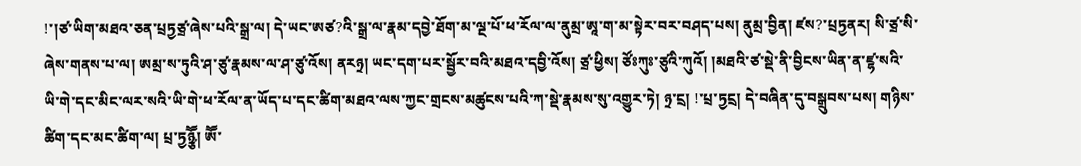!་།ཙ་ཡིག་མཐའ་ཅན་པྲཏྱཙྲ་ཞེས་པའི་སྒྲ་ལ། དེ་ཡང་ཨཙ?འི་སྒྲ་ལ་རྣམ་དབྱེ་ཐོག་མ་ལྔ་པོ་ཕ་རོལ་ལ་ནུམྲ་ཨཱ་ག་མ་སྟེར་བར་བཤད་པས། ནུམྲ་བྱིན། ཛས?་པྲཏྱནར། སི་ཙྲ་སི་ཞེས་གནས་པ་ལ། ཨམྲ་ས་ཏུའི་ཤ་ཙུ་རྣམས་ལ་ཤ་ཙུ་འོས། ནརཉྲ། ཡང་དག་པར་སྦྱོར་བའི་མཐའ་དབྱི་འོས། ཙྲ་ཕྱིས། ཙོཿཀུཿ་ཙུའི་ཀུའོ། །མཐའི་ཙ་སྡེ་ནི་བྱིངས་ཡིན་ན་ཛྷ་སའི་ཡི་གེ་དང་མིང་ལར་སའི་ཡི་གེ་ཕ་རོལ་ན་ཡོད་པ་དང་ཚིག་མཐའ་ལས་ཀྱང་གྲངས་མཚུངས་པའི་ཀ་སྡེ་རྣམས་སུ་འགྱུར་ཏེ། ཉྲ་ངྲ། !་པྲ་ཏྱངྲ། དེ་བཞིན་དུ་བསྒྲུབས་པས། གཉིས་ཚིག་དང་མང་ཚིག་ལ། པྲ་ཏྱཉྩཽ། ཨཽ་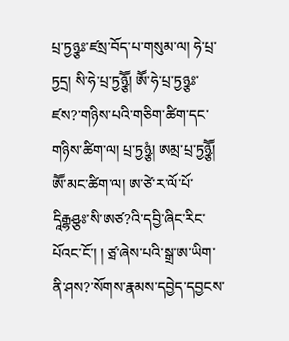པྲ་ཏྱཉྩཿ་ཛསྲ་བོད་པ་གསུམ་ལ། ཧེ་པྲ་ཏྱདྲ། སི་ཧེ་པྲ་ཏྱཉྩཽ། ཨཽ་ཧེ་པྲ་ཏྱཉྩཿ་ཛས?་གཉིས་པའི་གཅིག་ཚིག་དང་གཉིས་ཚིག་ལ། པྲ་ཏྱཉྩཾ། ཨམྲ་པྲ་ཏྱཉྩཽ། ཨཽ་མང་ཚིག་ལ། ཨ་ཙེ་ར་ལོ་པོ་དཱིརྒྷཤྩཿ་སི་ཨཙ?འི་དབྱི་ཞིང་རིང་པོའང་ངོ་། ། ཙྲ་ཞེས་པའི་སྒྲ་ཨ་ཡིག་ནི་ཤས?་སོགས་རྣམས་དབྱེད་དབྱངས་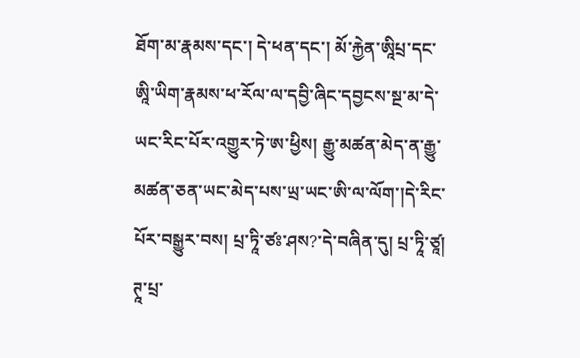ཐོག་མ་རྣམས་དང་། དེ་ཕན་དང་། མོ་རྐྱེན་ཨཱིཔྲ་དང་ཨཱི་ཡིག་རྣམས་ཕ་རོལ་ལ་དབྱི་ཞིང་དབྱངས་སྔ་མ་དེ་ཡང་རིང་པོར་འགྱུར་ཏེ་ཨ་ཕྱིས། རྒྱུ་མཚན་མེད་ན་རྒྱུ་མཚན་ཅན་ཡང་མེད་པས་ཡྲ་ཡང་ཨི་ལ་ལོག་།དེ་རིང་པོར་བསྒྱུར་བས། པྲ་ཏཱི་ཙཿ་ཤས?་དེ་བཞིན་དུ། པྲ་ཏཱི་ཙཱ། ཊཱ་པྲ་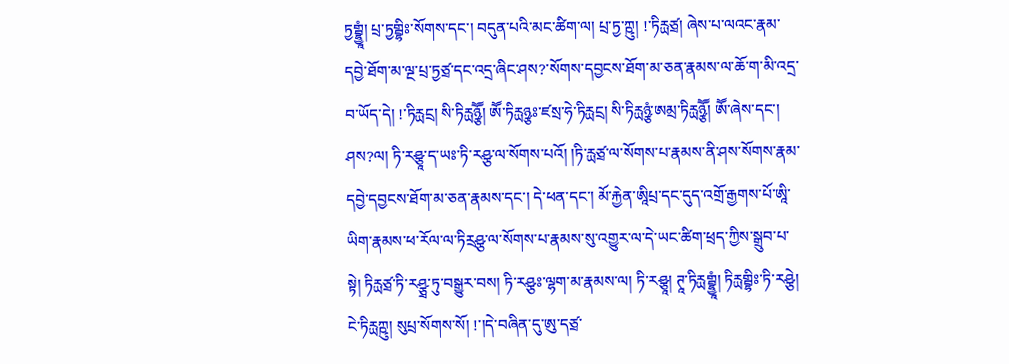ཏྱགྦྷྱཱཾ། པྲ་ཏྱགྦྷིཿ་སོགས་དང་། བདུན་པའི་མང་ཚིག་ལ། པྲ་ཏྱ་ཀྵུ། !་ཏིརྻཙྲ། ཞེས་པ་ལའང་རྣམ་དབྱེ་ཐོག་མ་ལྔ་པྲ་ཏྱཙྲ་དང་འདྲ་ཞིང་ཤས?་སོགས་དབྱངས་ཐོག་མ་ཅན་རྣམས་ལ་ཆོ་ག་མི་འདྲ་བ་ཡོད་དེ། !་ཏིརྻངྲ། སི་ཏིརྻཉྩཽ། ཨཽ་ཏིརྻཉྩཿ་ཛསྲ་ཧེ་ཏིརྻངྲ། སི་ཏིརྻཉྩཾ་ཨམྲ་ཏིརྻཉྩཽ། ཨཽ་ཞེས་དང་། ཤས?ལ། ཏི་རཤྩཱ་ད་ཡཿ་ཏི་རཤྩ་ལ་སོགས་པའོ། །ཏི་རྻཙྲ་ལ་སོགས་པ་རྣམས་ནི་ཤས་སོགས་རྣམ་དབྱེ་དབྱངས་ཐོག་མ་ཅན་རྣམས་དང་། དེ་ཕན་དང་། མོ་རྐྱེན་ཨཱིཔྲ་དང་དུད་འགྲོ་རྒྱགས་པོ་ཨཱི་ཡིག་རྣམས་ཕ་རོལ་ལ་ཏིརྲཤྩ་ལ་སོགས་པ་རྣམས་སུ་འགྱུར་ལ་དེ་ཡང་ཚིག་ཕྲད་ཀྱིས་སྒྲུབ་པ་སྟེ། ཏིརྻཙྲ་ཏི་རཤྩྲ་ཏུ་བསྒྱུར་བས། ཏི་རཤྩཿ་ལྷག་མ་རྣམས་ལ། ཏི་རཤྩཱ། ཊཱ་ཏིརྻགྦྷྱཱཾ། ཏིརྻགྦྷིཿ་ཏི་རཤྩེ། ངེ་ཏིརྻཀྵུ། སུཔྲ་སོགས་སོ། !་།དེ་བཞིན་དུ་ཨུ་དཙྲ་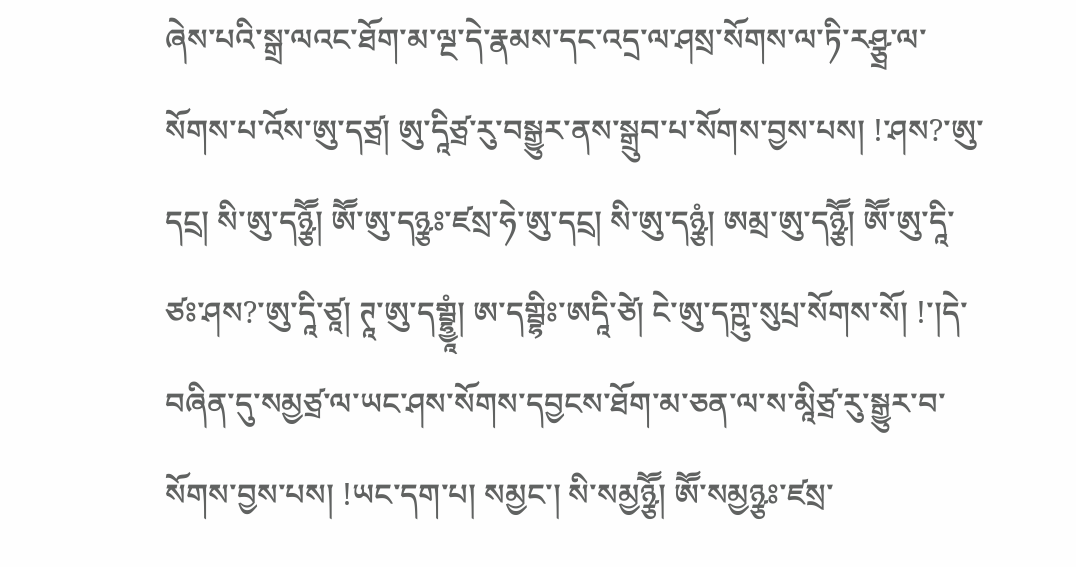ཞེས་པའི་སྒྲ་ལའང་ཐོག་མ་ལྔ་དེ་རྣམས་དང་འདྲ་ལ་ཤསྲ་སོགས་ལ་ཏི་རཤྩྲ་ལ་སོགས་པ་འོས་ཨུ་དཙྲ། ཨུ་དཱིཙྲ་རུ་བསྒྱུར་ནས་སྒྲུབ་པ་སོགས་བྱས་པས། !་ཤས?་ཨུ་དངྲ། སི་ཨུ་དཉྩཽ། ཨཽ་ཨུ་དཉྩཿ་ཛསྲ་ཧེ་ཨུ་དངྲ། སི་ཨུ་དཉྩཾ། ཨམྲ་ཨུ་དཉྩཽ། ཨཽ་ཨུ་དཱི་ཙཿ་ཤས?་ཨུ་དཱི་ཙཱ། ཊཱ་ཨུ་དགྦྷྱཱཾ། ཨ་དགྦྷིཿ་ཨདཱི་ཙེ། ངེ་ཨུ་དཀྵུ་སུཔྲ་སོགས་སོ། !་།དེ་བཞིན་དུ་སམྱཙྲ་ལ་ཡང་ཤས་སོགས་དབྱངས་ཐོག་མ་ཅན་ལ་ས་མཱིཙྲ་རུ་སྒྱུར་བ་སོགས་བྱས་པས། !ཡང་དག་པ། སམྱང་། སི་སམྱཉྩཽ། ཨཽ་སམྱཉྩཿ་ཛསྲ་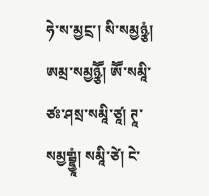ཧེ་ས་མྱངྲ་། སི་སམྱཉྩཾ། ཨམྲ་སམྱཉྩཽ། ཨཽ་སམཱི་ཙཿ་ཤསྲ་སམཱི་ཙཱ། ཊཱ་སམྱགྦྷྱཱཾ། སམཱི་ཙེ། ངེ་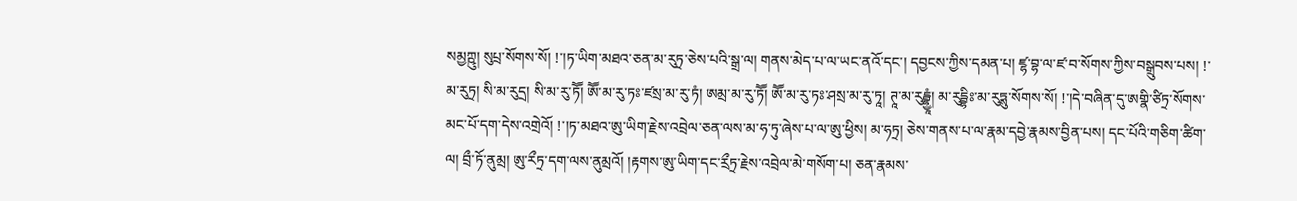སམྱཀྵུ། སུཔྲ་སོགས་སོ། !་།ཏ་ཡིག་མཐའ་ཅན་མ་རུཏྲ་ཅེས་པའི་སྒྲ་ལ། གནས་མེད་པ་ལ་ཡང་ནའོ་དང་། དབྱངས་ཀྱིས་དམན་པ། ཛྷ་བྷ་ལ་ཛ་བ་སོགས་ཀྱིས་བསྒྲུབས་པས། !་མ་རུཏྲ། སི་མ་རུདྲ། སི་མ་རུ་ཏཽ། ཨཽ་མ་རུ་ཏཿ་ཛསྲ་མ་རུ་ཏཾ། ཨམྲ་མ་རུ་ཏཽ། ཨཽ་མ་རུ་ཏཿ་ཤསྲ་མ་རུ་ཏཱ། ཊཱ་མ་རུདྦྷྱཱཾ། མ་རུདྦྷིཿ་མ་རུཏྶུ་སོགས་སོ། !་།དེ་བཞིན་དུ་ཨགྣི་ཙིཏྲ་སོགས་མང་པོ་དག་དེས་འགྲེའོ། !་།ཏ་མཐའ་ཨུ་ཡིག་རྗེས་འབྲེལ་ཅན་ལས་མ་ཧ་ཏུ་ཞེས་པ་ལ་ཨུ་ཕྱིས། མ་ཧཏྲ། ཅེས་གནས་པ་ལ་རྣམ་དབྱེ་རྣམས་བྱིན་པས། དང་པོའི་གཅིག་ཚིག་ལ། བྲྀ་ཏོ་ནུམྲ། ཨུ་རྀཏྲ་དག་ལས་ནུམྲའོ། །རྟགས་ཨུ་ཡིག་དང་རྲྀཏྲ་རྗེས་འབྲེལ་མེ་གསོག་པ། ཅན་རྣམས་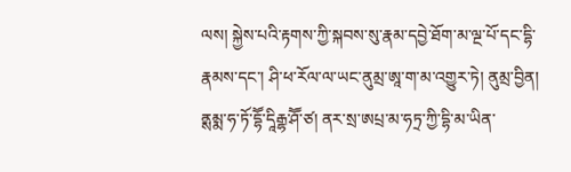ལས། སྐྱེས་པའི་རྟགས་ཀྱི་སྐབས་སུ་རྣམ་དབྱེ་ཐོག་མ་ལྔ་པོ་དང་དྷི་རྣམས་དང་། ཤི་ཕ་རོལ་ལ་ཡང་ནུམྲ་ཨཱ་ག་མ་འགྱུར་ཏེ། ནུམྲ་བྱིན། ནྶམྨ་ཧ་ཏོ་དྷཽ་དཱིརྒྷ་ཤཽ་ཙ། ནར་སྲ་ཨཔྲ་མ་ཧཏྲ་ཀྱི་དྷི་མ་ཡིན་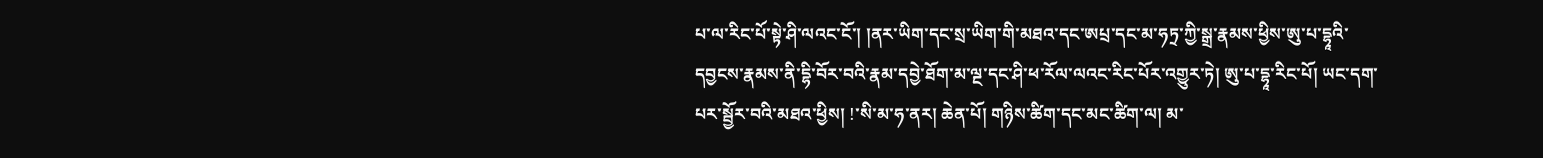པ་ལ་རིང་པོ་སྟེ་ཤི་ལའང་ངོ་། །ནར་ཡིག་དང་སྲ་ཡིག་གི་མཐའ་དང་ཨཔྲ་དང་མ་ཧཏྲ་ཀྱི་སྒྲ་རྣམས་ཕྱིས་ཨུ་པ་དྷཱའི་དབྱངས་རྣམས་ནི་དྷི་བོར་བའི་རྣམ་དབྱེ་ཐོག་མ་ལྔ་དང་ཤི་ཕ་རོལ་ལའང་རིང་པོར་འགྱུར་ཏེ། ཨུ་པ་དྷཱ་རིང་པོ། ཡང་དག་པར་སྦྱོར་བའི་མཐའ་ཕྱིས། !་སི་མ་ཧ་ནར། ཆེན་པོ། གཉིས་ཚིག་དང་མང་ཚིག་ལ། མ་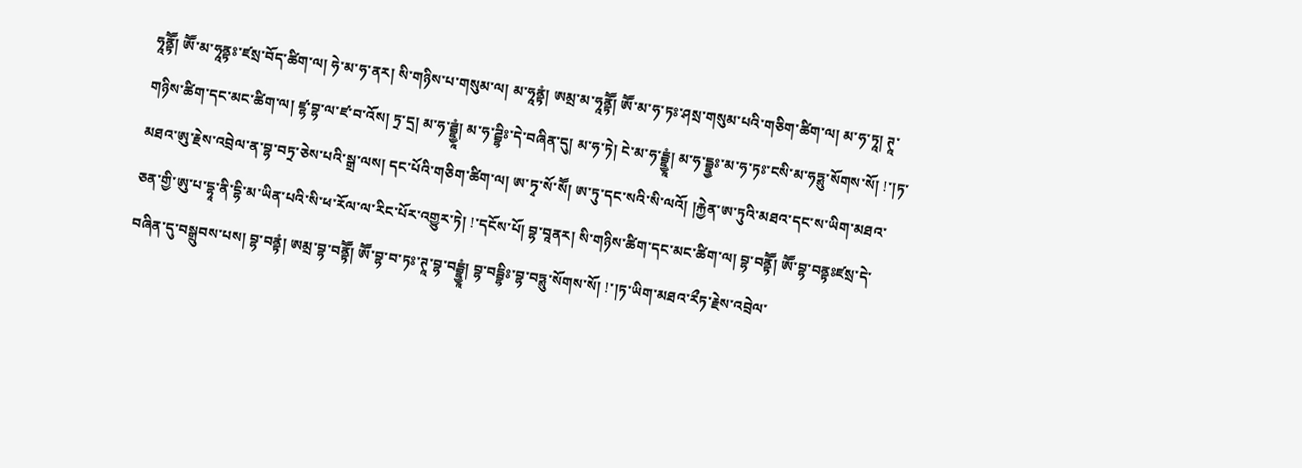ཧཱནྟཽ། ཨཽ་མ་ཧཱནྟཿ་ཛསྲ་བོད་ཚིག་ལ། ཧེ་མ་ཧ་ནར། སི་གཉིས་པ་གསུམ་ལ། མ་ཧཱནྟཾ། ཨམྲ་མ་ཧཱནྟཽ། ཨཽ་མ་ཧ་ཏཿ་ཤསྲ་གསུམ་པའི་གཅིག་ཚིག་ལ། མ་ཧ་ཏཱ། ཊཱ་གཉིས་ཚིག་དང་མང་ཚིག་ལ། ཛྷ་བྷ་ལ་ཛ་བ་འོས། ཏྲ་དྲ། མ་ཧ་ཌྦྷྱཱཾ། མ་ཧ་ཌྦྷིཿ་དེ་བཞིན་དུ། མ་ཧ་ཏེ། ངེ་མ་ཧ་དྦྷྱཱཾ། མ་ཧ་དྦྷྱཿ་མ་ཧ་ཏཿ་ངསི་མ་ཧཏྶུ་སོགས་སོ། !་།ཏ་མཐའ་ཨུ་རྗེས་འབྲེལ་ན་བྷ་བཏྲ་ཅེས་པའི་སྒྲ་ལས། དང་པོའི་གཅིག་ཚིག་ལ། ཨ་ཏྭ་སོ་སཽ། ཨ་ཏུ་དང་སའི་སི་ལའོ། །རྐྱེན་ཨ་ཏུའི་མཐའ་དང་ས་ཡིག་མཐའ་ཅན་གྱི་ཨུ་པ་དྷཱ་ནི་དྷི་མ་ཡིན་པའི་སི་ཕ་རོལ་ལ་རིང་པོར་འགྱུར་ཏེ། !་དངོས་པོ། བྷ་བཱནར། སི་གཉིས་ཚིག་དང་མང་ཚིག་ལ། བྷ་བནྟཽ། ཨཽ་བྷ་བནྟཿཛསྲ་དེ་བཞིན་དུ་བསྒྲུབས་པས། བྷ་བནྟཾ། ཨམྲ་བྷ་བནྟཽ། ཨཽ་བྷ་བ་ཏཿ་ཊཱ་བྷ་བདྦྷྱཱཾ། བྷ་བདྦྷིཿ་བྷ་བཏྶུ་སོགས་སོ། !་།ཏ་ཡིག་མཐའ་རྀཏ་རྗེས་འབྲེལ་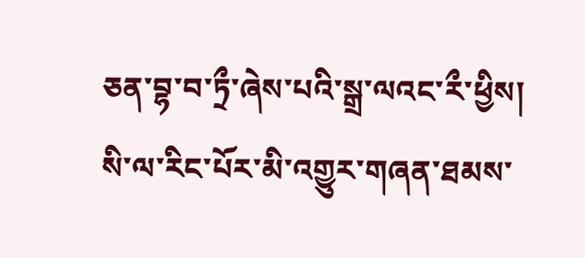ཅན་བྷ་བ་ཏྲྀ་ཞེས་པའི་སྒྲ་ལའང་རྀ་ཕྱིས། སི་ལ་རིང་པོར་མི་འགྱུར་གཞན་ཐམས་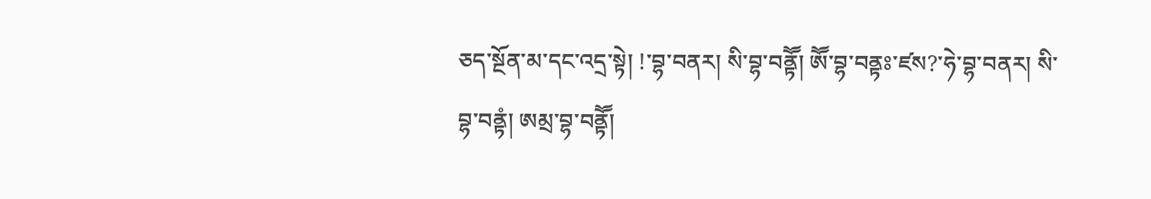ཅད་སྔོན་མ་དང་འདྲ་སྟེ། !་བྷ་བནར། སི་བྷ་བནྟཽ། ཨཽ་བྷ་བནྟཿ་ཛས?་ཧེ་བྷ་བནར། སི་བྷ་བནྟཾ། ཨམྲ་བྷ་བནྟཽ།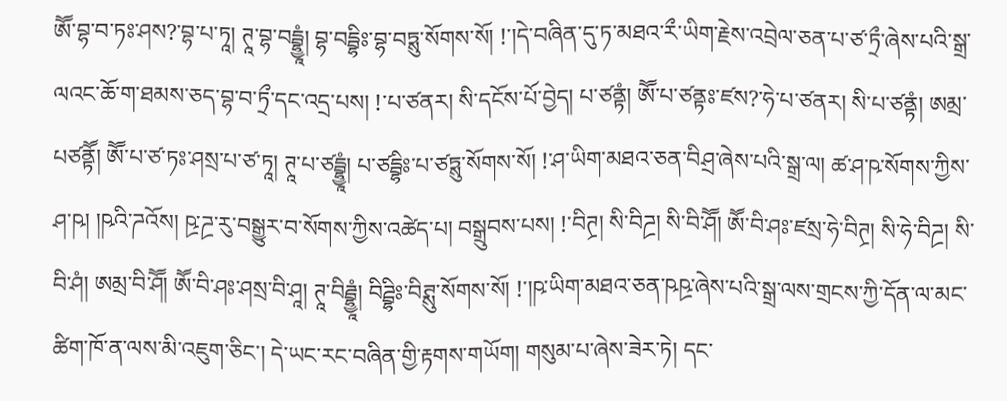ཨཽ་བྷ་བ་ཏཿ་ཤས?་བྷ་པ་ཏཱ། ཊཱ་བྷ་བདྦྷྱཱཾ། བྷ་བདྦྷིཿ་བྷ་བཏྶུ་སོགས་སོ། !་།དེ་བཞིན་དུ་ཏ་མཐའ་རྀ་ཡིག་རྗེས་འབྲེལ་ཅན་པ་ཙ་ཏྲྀ་ཞེས་པའི་སྒྲ་ལའང་ཆོ་ག་ཐམས་ཅད་བྷ་བ་ཏྲྀ་དང་འདྲ་པས། !་པ་ཙནར། སི་དངོས་པོ་བྱེད། པ་ཙནྟཾ། ཨཽ་པ་ཙནྟཿ་ཛས?་ཧེ་པ་ཙནར། སི་པ་ཙནྟཾ། ཨམྲ་པཙནྟཽ། ཨཽ་པ་ཙ་ཏཿ་ཤསྲ་པ་ཙ་ཏཱ། ཊཱ་པ་ཙདྦྷྱཱཾ། པ་ཙདྦྷིཿ་པ་ཙཏྶུ་སོགས་སོ། !་ཤ་ཡིག་མཐའ་ཅན་བིཤྲ་ཞེས་པའི་སྒྲ་ལ། ཚ་ཤ་ཥ་སོགས་ཀྱིས་ཤ་ཥ། །ཥའི་ཌའོས། ཥྲ་ཌྲ་རུ་བསྒྱུར་བ་སོགས་ཀྱིས་འཚེད་པ། བསྒྲུབས་པས། !་བིཊྲ། སི་བིཌྲ། སི་བི་ཤཽ། ཨཽ་བི་ཤཿ་ཛསྲ་ཧེ་བིཊྲ། སི་ཧེ་བིཌྲ། སི་བི་ཤཾ། ཨམྲ་བི་ཤཽ། ཨཽ་བི་ཤཿ་ཤསྲ་བི་ཤཱ། ཊཱ་བིཌྦྷྱཱཾ། བིཌྦྷིཿ་བིཊྶུ་སོགས་སོ། !་།ཥ་ཡིག་མཐའ་ཅན་ཥཥྲ་ཞེས་པའི་སྒྲ་ལས་གྲངས་ཀྱི་དོན་ལ་མང་ཚིག་ཁོ་ན་ལས་མི་འཇུག་ཅིང་། དེ་ཡང་རང་བཞིན་གྱི་རྟགས་གཡོག། གསུམ་པ་ཞེས་ཟེར་ཏེ། དང་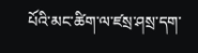པོའི་མང་ཚིག་ལ་ཛསྲ་ཤསྲ་དག་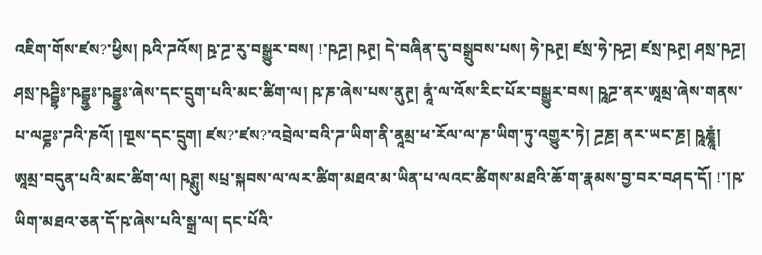འཇིག་གོས་ཛས?་ཕྱིས། ཥའི་ཌའོས། ཥྲ་ཌྲ་རུ་བསྒྱུར་བས། !་ཥཌྲ། ཥཊྲ། དེ་བཞིན་དུ་བསྒྲུབས་པས། ཧེ་ཥཊྲ། ཛསྲ་ཧེ་ཥཌྲ། ཛསྲ་ཥཊྲ། ཤསྲ་ཥཌྲ། ཤསྲ་ཥཌྦྷིཿ་ཥཌྦྷྱཿ་ཥཌྦྷྱཿ་ཞེས་དང་དྲུག་པའི་མང་ཚིག་ལ། ཥ་ཎ་ཞེས་པས་ནུཊྲ། ནཱཾ་ལ་འོས་རིང་པོར་བསྒྱུར་བས། ཥཱཌྲ་ནར་ཨཱམྲ་ཞེས་གནས་པ་ལཌྞཿ་ཌའི་ཎའོ། །གྔས་དང་དྲུག། ཛས?་ཛས?་འབྲེལ་བའི་ཌ་ཡིག་ནི་ནཱམྲ་ཕ་རོལ་ལ་ཎ་ཡིག་ཏུ་འགྱུར་ཏེ། ཌྲཎྲ། ནར་ཡང་ཎྲ། ཥཱཎྞཱཾ། ཨཱམྲ་བདུན་པའི་མང་ཚིག་ལ། ཥཊྶུ། སཔྲ་སྐབས་ལ་ལར་ཚིག་མཐའ་མ་ཡིན་པ་ལའང་ཚིགས་མཐའི་ཆོ་ག་རྣམས་བྱ་བར་བཤད་དོ། !་།ཥ་ཡིག་མཐའ་ཅན་དོ་ཥ་ཞེས་པའི་སྒྲ་ལ། དང་པོའི་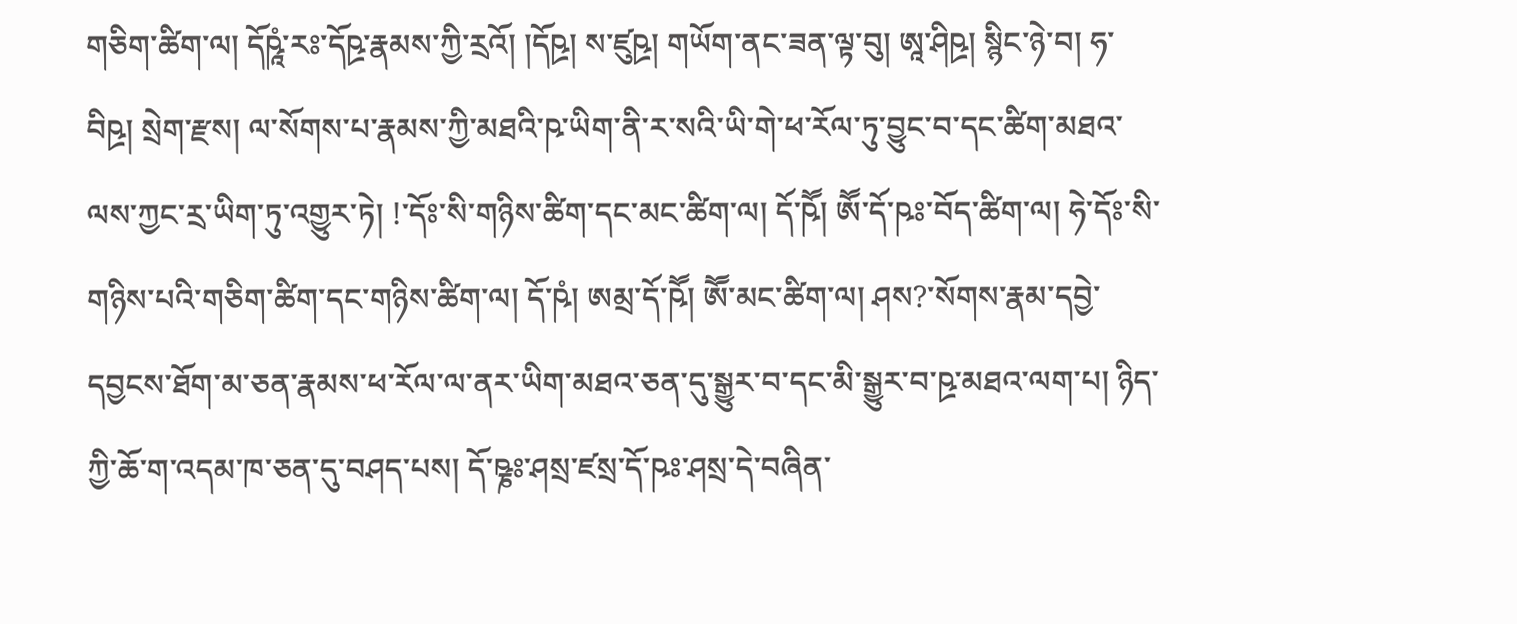གཅིག་ཚིག་ལ། དོཥཱཾ་རཿ་དོཥྲ་རྣམས་ཀྱི་རྲའོ། །དོཥྲ། ས་ཛུཥྲ། གཡོག་ནང་ཟན་ལྟ་བུ། ཨཱ་ཤིཥྲ། སྙིང་ཉེ་བ། ཧ་བིཥྲ། སྲེག་རྫས། ལ་སོགས་པ་རྣམས་ཀྱི་མཐའི་ཥ་ཡིག་ནི་ར་སའི་ཡི་གེ་ཕ་རོལ་ཏུ་བྱུང་བ་དང་ཚིག་མཐའ་ལས་ཀྱང་རྲ་ཡིག་ཏུ་འགྱུར་ཏེ། !་དོཿ་སི་གཉིས་ཚིག་དང་མང་ཚིག་ལ། དོ་ཥཽ། ཨཽ་དོ་ཥཿ་བོད་ཚིག་ལ། ཧེ་དོཿ་སི་གཉིས་པའི་གཅིག་ཚིག་དང་གཉིས་ཚིག་ལ། དོ་ཥཾ། ཨམྲ་དོ་ཥཽ། ཨཽ་མང་ཚིག་ལ། ཤས?་སོགས་རྣམ་དབྱེ་དབྱངས་ཐོག་མ་ཅན་རྣམས་ཕ་རོལ་ལ་ནར་ཡིག་མཐའ་ཅན་དུ་སྒྱུར་བ་དང་མི་སྒྱུར་བ་ཥྲ་མཐའ་ལག་པ། ཉིད་ཀྱི་ཆོ་ག་འདམ་ཁ་ཅན་དུ་བཤད་པས། དོ་ཥྞཿ་ཤསྲ་ཛསྲ་དོ་ཥཿ་ཤསྲ་དེ་བཞིན་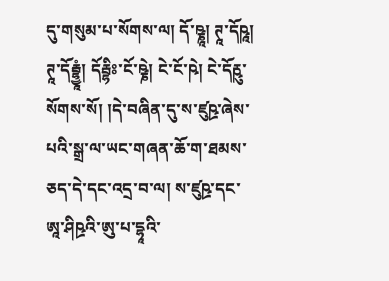དུ་གསུམ་པ་སོགས་ལ། དོ་ཥྞཱ། ཊཱ་དོཥཱ། ཊཱ་དོརྦྷྱཱཾ། དོརྦྷིཿ་ངོ་ཥྞེ། ངེ་ངོ་ཥེ། ངེ་དོརྵུ་སོགས་སོ། །དེ་བཞིན་དུ་ས་ཛུཥྲ་ཞེས་པའི་སྒྲ་ལ་ཡང་གཞན་ཆོ་ག་ཐམས་ཅད་དེ་དང་འདྲ་བ་ལ། ས་ཛུཥྲ་དང་ཨཱ་ཤིཥྲའི་ཨུ་པ་དྷཱའི་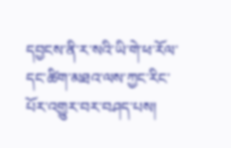དབྱངས་ནི་ར་སའི་ཡི་གེ་ཕ་རོལ་དང་ཚིག་མཐའ་ལས་ཀྱང་རིང་པོར་འགྱུར་བར་བཤད་པས།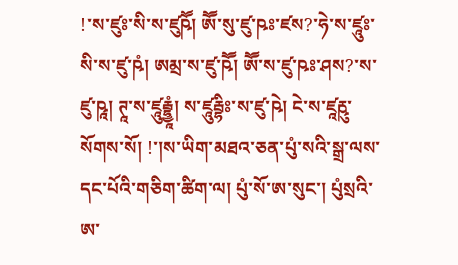!་ས་ཛུཿ་སི་ས་ཛུཥཽ། ཨཽ་སུ་ཛུ་ཥཿ་ཛས?་ཧེ་ས་ཛཱུཿ་སི་ས་ཛུ་ཥཾ། ཨམྲ་ས་ཛུ་ཥཽ། ཨཽ་ས་ཛུ་ཥཿ་ཤས?་ས་ཛུ་ཥཱ། ཊཱ་ས་ཛཱུརྦྷྱཱཾ། ས་ཛཱུརྦྷིཿ་ས་ཛུ་ཥེ། ངེ་ས་ཛཱརྵུ་སོགས་སོ། !་།ས་ཡིག་མཐའ་ཅན་པུཾ་སའི་སྒྲ་ལས་དང་པོའི་གཅིག་ཚིག་ལ། པུཾ་སོ་ཨ་སུང་། པུཾསྲའི་ཨ་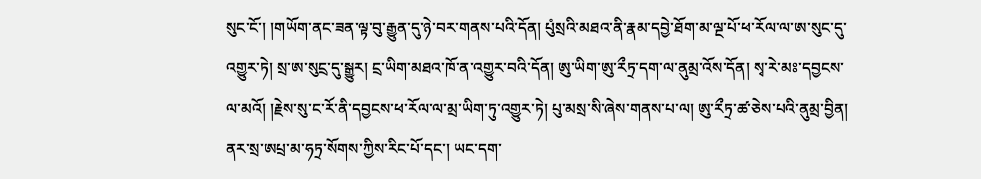སུང་ངོ་། །གཡོག་ནང་ཟན་ལྟ་བུ་རྒྱུན་དུ་ཉེ་བར་གནས་པའི་དོན། པུཾསྲའི་མཐའ་ནི་རྣམ་དབྱེ་ཐོག་མ་ལྔ་པོ་ཕ་རོལ་ལ་ཨ་སུང་དུ་འགྱུར་ཏེ། སྲ་ཨ་སུངྲ་དུ་སྒྱུར། ངྲ་ཡིག་མཐའ་ཁོ་ན་འགྱུར་བའི་དོན། ཨུ་ཡིག་ཨུ་རྀཏྲ་དག་ལ་ནུམྲ་འོས་དོན། སྭ་རེ་མཿ་དབྱངས་ལ་མའོ། །རྗེས་སུ་ང་རོ་ནི་དབྱངས་ཕ་རོལ་ལ་མྲ་ཡིག་ཏུ་འགྱུར་ཏེ། པུ་མསྲ་སི་ཞེས་གནས་པ་ལ། ཨུ་རྀཏྲ་ཚ་ཅེས་པའི་ནུམྲ་བྱིན། ནར་སྲ་ཨཔྲ་མ་ཧཏྲ་སོགས་ཀྱིས་རིང་པོ་དང་། ཡང་དག་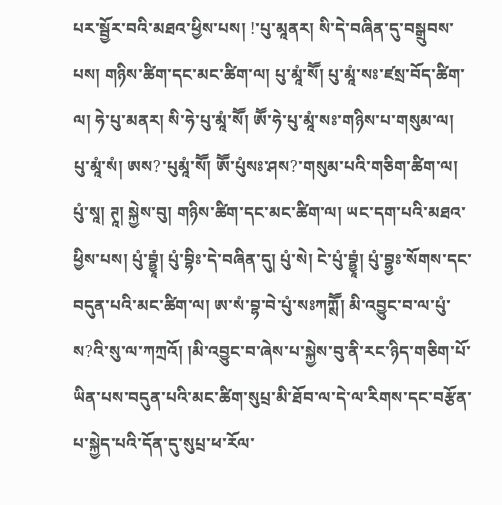པར་སྦྱོར་བའི་མཐའ་ཕྱིས་པས། !་པུ་མཱནར། སི་དེ་བཞིན་དུ་བསྒྲུབས་པས། གཉིས་ཚིག་དང་མང་ཚིག་ལ། པུ་མཱཾ་སཽ། པུ་མཱཾ་སཿ་ཛསྲ་བོད་ཚིག་ལ། ཧེ་པུ་མནར། སི་ཧེ་པུ་མཱཾ་སཽ། ཨཽ་ཧེ་པུ་མཱཾ་སཿ་གཉིས་པ་གསུམ་ལ། པུ་མཱཾ་སཾ། ཨས?་པུམཱཾ་སཽ། ཨཽ་པུཾསཿ་ཤས?་གསུམ་པའི་གཅིག་ཚིག་ལ། པུཾ་སཱ། ཊཱ། སྐྱེས་བུ། གཉིས་ཚིག་དང་མང་ཚིག་ལ། ཡང་དག་པའི་མཐའ་ཕྱིས་པས། པུཾ་བྷྱཱཾ། པུཾ་བྷིཿ་དེ་བཞིན་དུ། པུཾ་སེ། ངེ་པུཾ་བྷྱཱཾ། པུཾ་བྷྱཿ་སོགས་དང་བདུན་པའི་མང་ཚིག་ལ། ཨ་སཾ་བྷ་བེ་པུཾ་སཿཀཀྶཽ། མི་འབྱུང་བ་ལ་པུཾ་ས?འི་སུ་ལ་ཀཀྲའོ། །མི་འབྱུང་བ་ཞེས་པ་སྐྱེས་བུ་ནི་རང་ཉིད་གཅིག་པོ་ཡིན་པས་བདུན་པའི་མང་ཚིག་སུཔྲ་མི་ཐོབ་ལ་དེ་ལ་རིགས་དང་བརྩོན་པ་སྐྱེད་པའི་དོན་དུ་སུཔྲ་ཕ་རོལ་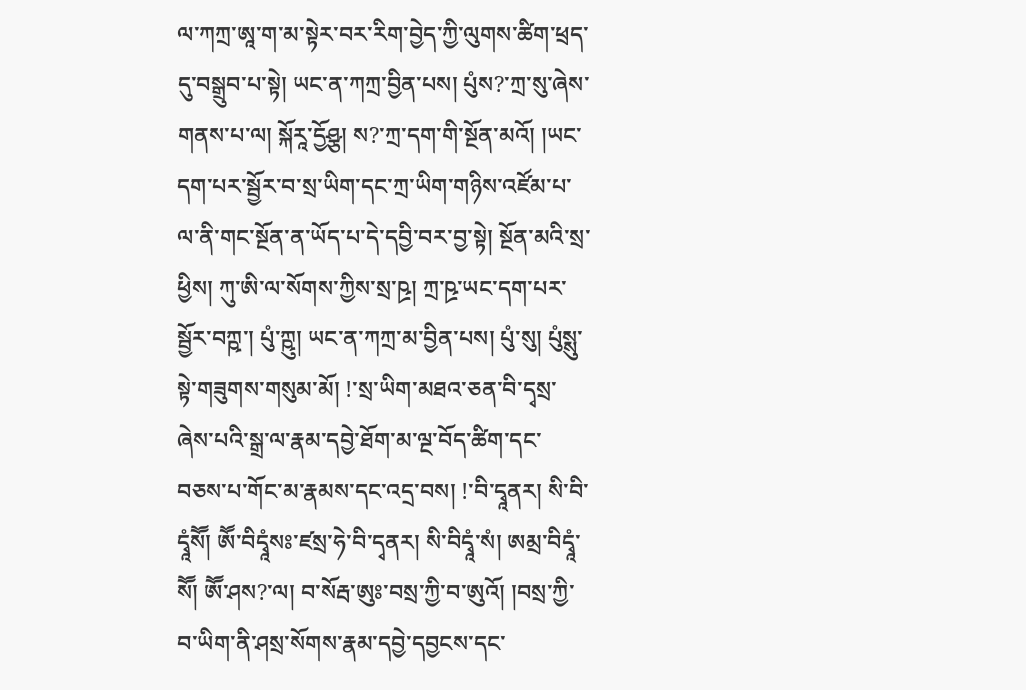ལ་ཀཀྲ་ཨཱ་ག་མ་སྟེར་བར་རིག་བྱེད་ཀྱི་ལུགས་ཚིག་ཕྲད་དུ་བསྒྲུབ་པ་སྟེ། ཡང་ན་ཀཀྲ་བྱིན་པས། པུཾས?་ཀྲ་སུ་ཞེས་གནས་པ་ལ། སྐོརཱ་དྱོཤྩ། ས?་ཀྲ་དག་གི་སྔོན་མའོ། །ཡང་དག་པར་སྦྱོར་བ་སྲ་ཡིག་དང་ཀྲ་ཡིག་གཉིས་འཛོམ་པ་ལ་ནི་གང་སྔོན་ན་ཡོད་པ་དེ་དབྱི་བར་བྱ་སྟེ། སྔོན་མའི་སྲ་ཕྱིས། ཀུ་ཨི་ལ་སོགས་ཀྱིས་སྲ་ཥྲ། ཀྲ་ཥྲ་ཡང་དག་པར་སྦྱོར་བཀྵ་། པུཾ་ཀྵུ། ཡང་ན་ཀཀྲ་མ་བྱིན་པས། པུཾ་སུ། པུཾསྶུ་སྟེ་གཟུགས་གསུམ་མོ། !་སྲ་ཡིག་མཐའ་ཅན་བི་དྭསྲ་ཞེས་པའི་སྒྲ་ལ་རྣམ་དབྱེ་ཐོག་མ་ལྔ་བོད་ཚིག་དང་བཅས་པ་གོང་མ་རྣམས་དང་འདྲ་བས། !་བི་དྭཱནར། སི་བི་དྭཱཾསཽ། ཨཽ་བིདྭཱཾསཿ་ཛསྲ་ཧེ་བི་དྭནར། སི་བིདྭཱཾ་སཾ། ཨམྲ་བིདྭཱཾ་སཽ། ཨཽ་ཤས?་ལ། བ་སོརྦ་ཨུཿ་བསྲ་ཀྱི་བ་ཨུའོ། །བསྲ་ཀྱི་བ་ཡིག་ནི་ཤསྲ་སོགས་རྣམ་དབྱེ་དབྱངས་དང་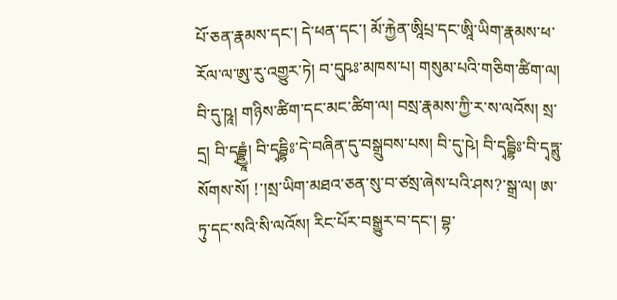པོ་ཅན་རྣམས་དང་། དེ་ཕན་དང་། མོ་རྐྱེན་ཨཱིཔྲ་དང་ཨཱི་ཡིག་རྣམས་ཕ་རོལ་ལ་ཨུ་རུ་འགྱུར་ཏེ། བ་དུཥཿ་མཁས་པ། གསུམ་པའི་གཅིག་ཚིག་ལ། བི་དུ་ཥཱ། གཉིས་ཚིག་དང་མང་ཚིག་ལ། བསྲ་རྣམས་ཀྱི་ར་ས་ལའོས། སྲ་དྲ། བི་དྭདྦྷྱཱཾ། བི་དྭདྦྷིཿ་དེ་བཞིན་དུ་བསྒྲུབས་པས། བི་དུ་ཥེ། བི་དྭདྦྷིཿ་བི་དྭཏྶུ་སོགས་སོ། !་།སྲ་ཡིག་མཐའ་ཅན་སུ་བ་ཙསྲ་ཞེས་པའི་ཤས?་སྒྲ་ལ། ཨ་ཏུ་དང་སའི་སི་ལའོས། རིང་པོར་བསྒྱུར་བ་དང་། བྷ་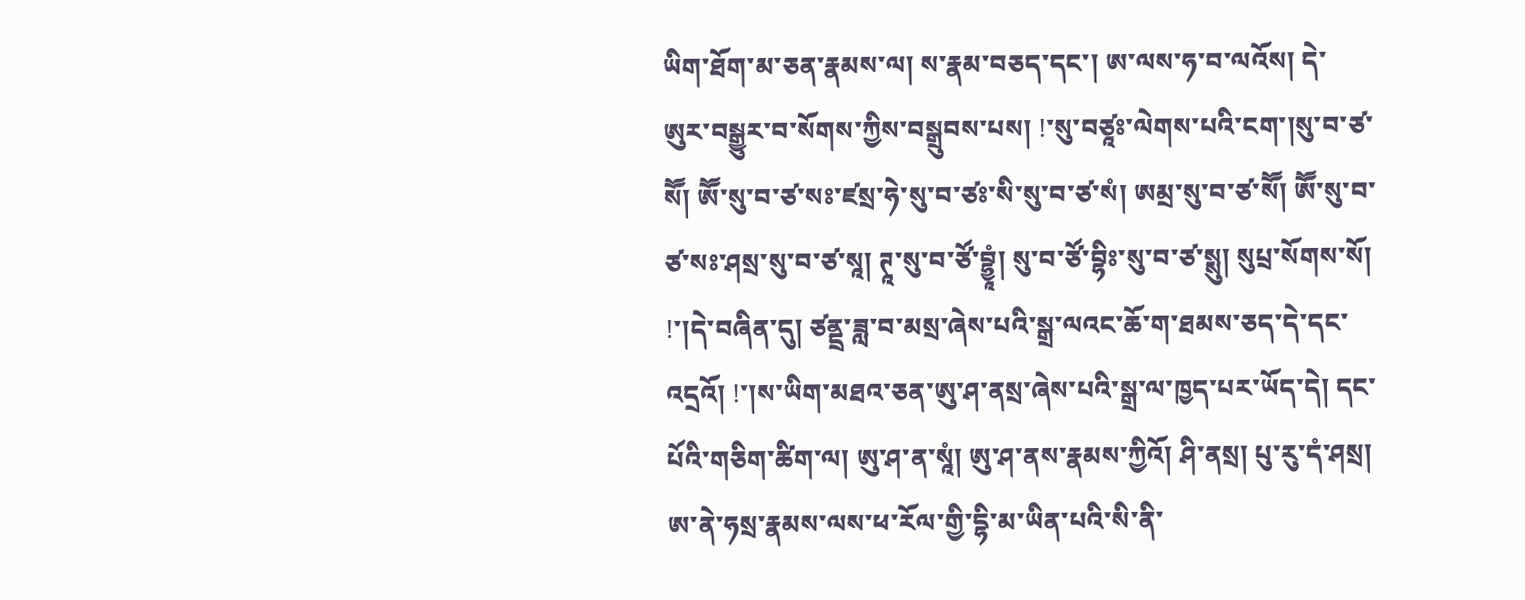ཡིག་ཐོག་མ་ཅན་རྣམས་ལ། ས་རྣམ་བཅད་དང་། ཨ་ལས་ཧ་བ་ལའོས། དེ་ཨུར་བསྒྱུར་བ་སོགས་ཀྱིས་བསྒྲུབས་པས། !་སུ་བཙཱཿ་ལེགས་པའི་ངག་།སུ་བ་ཙ་སཽ། ཨཽ་སུ་བ་ཙ་སཿ་ཛསྲ་ཧེ་སུ་བ་ཙཿ་སི་སུ་བ་ཙ་སཾ། ཨམྲ་སུ་བ་ཙ་སཽ། ཨཽ་སུ་བ་ཙ་སཿ་ཤསྲ་སུ་བ་ཙ་སཱ། ཊཱ་སུ་བ་ཙོ་བྷྱཱཾ། སུ་བ་ཙོ་བྷིཿ་སུ་བ་ཙ་སྶུ། སུཔྲ་སོགས་སོ། !་།དེ་བཞིན་དུ། ཙནྡྲ་ཟླ་བ་མསྲ་ཞེས་པའི་སྒྲ་ལའང་ཆོ་ག་ཐམས་ཅད་དེ་དང་འདྲའོ། !་།ས་ཡིག་མཐའ་ཅན་ཨུ་ཤ་ནསྲ་ཞེས་པའི་སྒྲ་ལ་ཁྱད་པར་ཡོད་དེ། དང་པོའི་གཅིག་ཚིག་ལ། ཨུ་ཤ་ན་སཱཾ། ཨུ་ཤ་ནས་རྣམས་ཀྱིའོ། ཤི་ནསྲ། པུ་རུ་དཾ་ཤསྲ། ཨ་ནེ་ཧསྲ་རྣམས་ལས་ཕ་རོལ་གྱི་དྷི་མ་ཡིན་པའི་སི་ནི་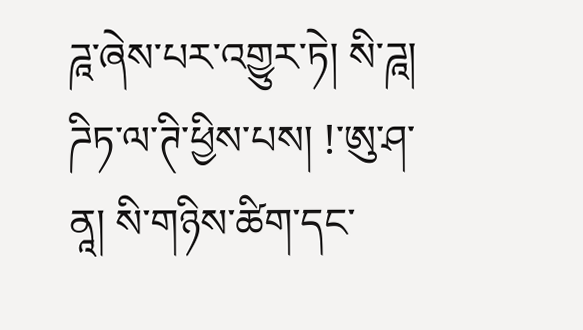ཌཱ་ཞེས་པར་འགྱུར་ཏེ། སི་ཌཱ། ཌིཏ་ལ་ཊི་ཕྱིས་པས། !་ཨུ་ཤ་ནཱ། སི་གཉིས་ཚིག་དང་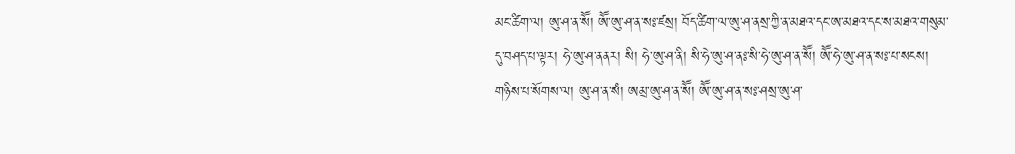མང་ཚིག་ལ། ཨུ་ཤ་ན་སཽ། ཨཽ་ཨུ་ཤ་ན་སཿ་ཛསྲ། བོད་ཚིག་ལ་ཨུ་ཤ་ནསྲ་ཀྱི་ན་མཐའ་དང་ཨ་མཐའ་དང་ས་མཐའ་གསུམ་དུ་བཤད་པ་ལྟར། ཧེ་ཨུ་ཤ་ནནར། སི། ཧེ་ཨུ་ཤ་ནི། སི་ཧེ་ཨུ་ཤ་ནཿ་སི་ཧེ་ཨུ་ཤ་ན་སཽ། ཨཽ་ཧེ་ཨུ་ཤ་ན་སཿ་པ་སངས། གཉིས་པ་སོགས་ལ། ཨུ་ཤ་ན་སཾ། ཨམྲ་ཨུ་ཤ་ན་སཽ། ཨཽ་ཨུ་ཤ་ན་སཿ་ཤསྲ་ཨུ་ཤ་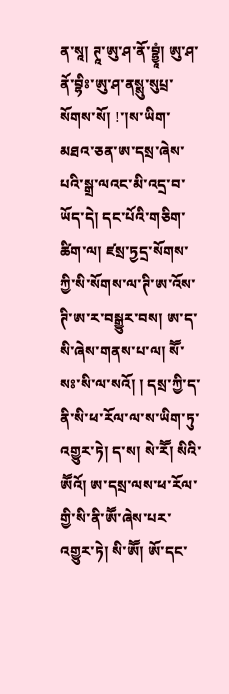ན་སཱ། ཊཱ་ཨུ་ཤ་ནོ་བྷྱཱཾ། ཨུ་ཤ་ནོ་བྷིཿ་ཨུ་ཤ་ནསྶུ་སུཔྲ་སོགས་སོ། !་།ས་ཡིག་མཐའ་ཅན་ཨ་དསྲ་ཞེས་པའི་སྒྲ་ལའང་མི་འདྲ་བ་ཡོད་དེ། དང་པོའི་གཅིག་ཚིག་ལ། ཛསྲ་ཏྱདྲ་སོགས་ཀྱི་སི་སོགས་ལ་ཊི་ཨ་འོས་ཊི་ཨ་ར་བསྒྱུར་བས། ཨ་ད་སི་ཞེས་གནས་པ་ལ། སཽ་སཿ་སི་ལ་སའོ། ། དསྲ་ཀྱི་ད་ནི་སི་ཕ་རོལ་ལ་ས་ཡིག་ཏུ་འགྱུར་ཏེ། ད་ས། སེ་རཽ། སིའི་ཨཽའོ། ཨ་དསྲ་ལས་ཕ་རོལ་གྱི་སི་ནི་ཨཽ་ཞེས་པར་འགྱུར་ཏེ། སི་ཨཽ། ཨོ་དང་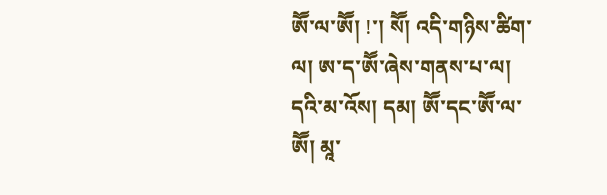ཨཽ་ལ་ཨཽ། !་། སཽ། འདི་གཉིས་ཚིག་ལ། ཨ་ད་ཨཽ་ཞེས་གནས་པ་ལ། དའི་མ་འོས། དམ། ཨཽ་དང་ཨཽ་ལ་ཨཽ། མཱ་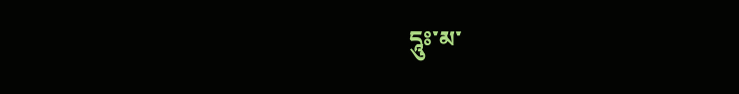དཱུཿ་མ་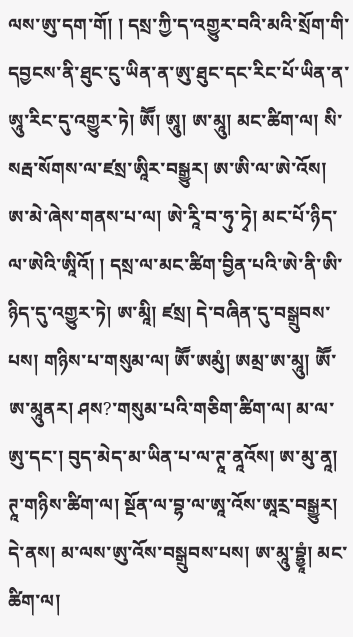ལས་ཨུ་དག་གོ། ། དསྲ་ཀྱི་ད་འགྱུར་བའི་མའི་སྲོག་གི་དབྱངས་ནི་ཐུང་ངུ་ཡིན་ན་ཨུ་ཐུང་དང་རིང་པོ་ཡིན་ན་ཨཱུ་རིང་དུ་འགྱུར་ཏེ། ཨཽ། ཨཱུ། ཨ་མཱུ། མང་ཚིག་ལ། སི་སརྦ་སོགས་ལ་ཛསྲ་ཨཱིར་བསྒྱུར། ཨ་ཨི་ལ་ཨེ་འོས། ཨ་མེ་ཞེས་གནས་པ་ལ། ཨེ་རཱི་བ་ཧུ་ཏྭེ། མང་པོ་ཉིད་ལ་ཨེའི་ཨཱིའོ། ། དསྲ་ལ་མང་ཚིག་བྱིན་པའི་ཨེ་ནི་ཨི་ཉིད་དུ་འགྱུར་ཏེ། ཨ་མཱི། ཛསྲ། དེ་བཞིན་དུ་བསྒྲུབས་པས། གཉིས་པ་གསུམ་ལ། ཨཽ་ཨམུཾ། ཨམྲ་ཨ་མཱུ། ཨཽ་ཨ་མཱུནར། ཤས?་གསུམ་པའི་གཅིག་ཚིག་ལ། མ་ལ་ཨུ་དང་། བུད་མེད་མ་ཡིན་པ་ལ་ཊཱ་ནཱའོས། ཨ་མུ་ནཱ། ཊཱ་གཉིས་ཚིག་ལ། སྔོན་ལ་བྷ་ལ་ཨཱ་འོས་ཨཱརྲ་བསྒྱུར། དེ་ནས། མ་ལས་ཨུ་འོས་བསྒྲུབས་པས། ཨ་མཱུ་བྷྱཱཾ། མང་ཚིག་ལ།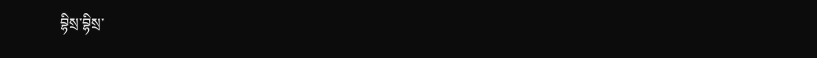བྷིསྲ་བྷིསྲ་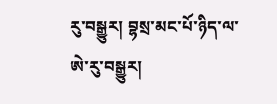རུ་བསྒྱུར། བྷསྲ་མང་པོ་ཉིད་ལ་ཨེ་རུ་བསྒྱུར།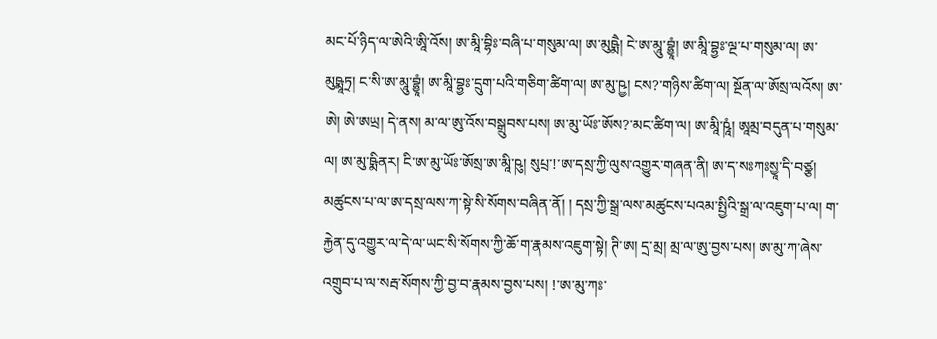མང་པོ་ཉིད་ལ་ཨེའི་ཨཱི་འོས། ཨ་མཱི་བྷིཿ་བཞི་པ་གསུམ་ལ། ཨ་མུཥྨཻ། ངེ་ཨ་མཱུ་བྷྱཱཾ། ཨ་མཱི་བྷྱཿ་ལྔ་པ་གསུམ་ལ། ཨ་མུཥྨཱཏྲ། ང་སི་ཨ་མཱུ་བྷྱཱཾ། ཨ་མཱི་བྷྱཿ་དྲུག་པའི་གཅིག་ཚིག་ལ། ཨ་མུ་ཥྱ། ངས?་གཉིས་ཚིག་ལ། སྔོན་ལ་ཨོསྲ་ལའོས། ཨ་ཨེ། ཨེ་ཨཡྲ། དེ་ནས། མ་ལ་ཨུ་འོས་བསྒྲུབས་པས། ཨ་མུ་ཡོཿ་ཨོས?་མང་ཚིག་ལ། ཨ་མཱི་ཥཱཾ། ཨཱམྲ་བདུན་པ་གསུམ་ལ། ཨ་མུ་ཥྨིནར། ངི་ཨ་མུ་ཡོཿ་ཨོསྲ་ཨ་མཱི་ཥུ། སུཔྲ་!་ཨ་དསྲ་ཀྱི་ལུས་འགྱུར་གཞན་ནི། ཨ་ད་སཿཀཿསྱཱ་དི་བཙྩ། མཚུངས་པ་ལ་ཨ་དསྲ་ལས་ཀ་སྟེ་སི་སོགས་བཞིན་ནོ། ། དསྲ་ཀྱི་སྒྲ་ལས་མཚུངས་པའམ་སྤྱིའི་སྒྲ་ལ་འཇུག་པ་ལ། ག་རྐྱེན་དུ་འགྱུར་ལ་དེ་ལ་ཡང་སི་སོགས་ཀྱི་ཆོ་ག་རྣམས་འཇུག་སྟེ། ཊི་ཨ། དྲ་མྲ། མྲ་ལ་ཨུ་བྱས་པས། ཨ་མུ་ཀ་ཞེས་འགྲུབ་པ་ལ་སརྦ་སོགས་ཀྱི་བྱ་བ་རྣམས་བྱས་པས། !་ཨ་མུ་ཀཿ་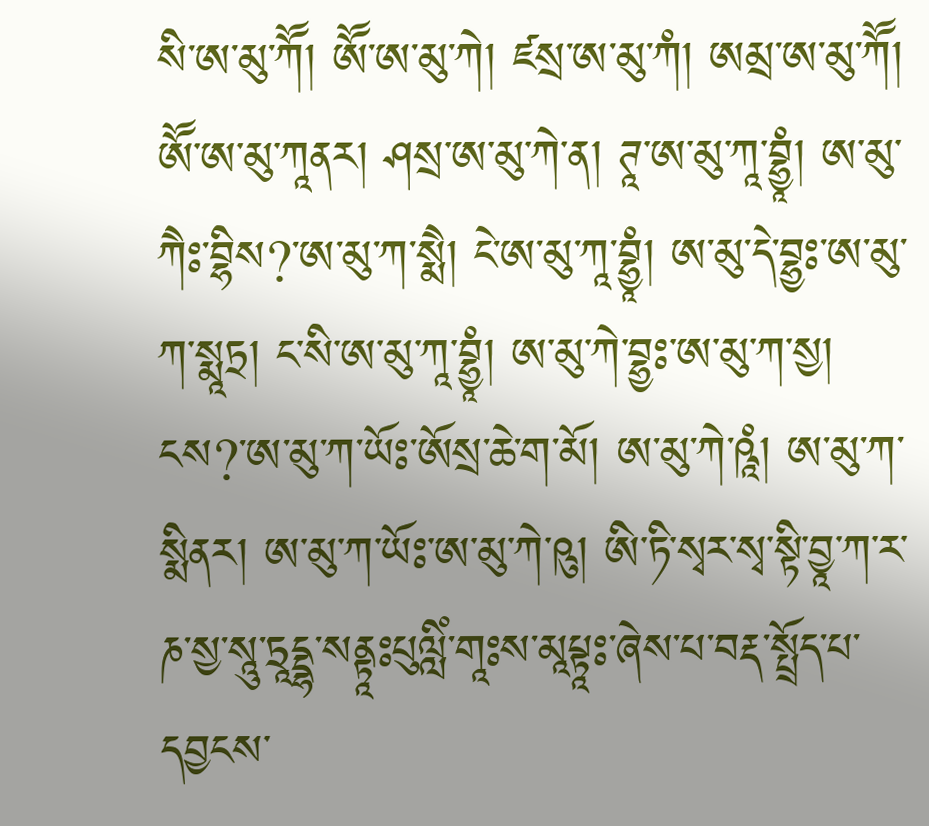སི་ཨ་མུ་ཀཽ། ཨཽ་ཨ་མུ་ཀེ། ཛསྲ་ཨ་མུ་ཀཾ། ཨམྲ་ཨ་མུ་ཀཽ། ཨཽ་ཨ་མུ་ཀཱནར། ཤསྲ་ཨ་མུ་ཀེ་ན། ཊཱ་ཨ་མུ་ཀཱ་བྷྱཱཾ། ཨ་མུ་ཀཻཿ་བྷིས?་ཨ་མུ་ཀ་སྨཻ། ངེ་ཨ་མུ་ཀཱ་བྷྱཱཾ། ཨ་མུ་དེ་བྷྱཿ་ཨ་མུ་ཀ་སྨཱཏྲ། ང་སི་ཨ་མུ་ཀཱ་བྷྱཱཾ། ཨ་མུ་ཀེ་བྷྱཿ་ཨ་མུ་ཀ་སྱ། ངས?་ཨ་མུ་ཀ་ཡོཿ་ཨོསྲ་ཆེ་ག་མོ། ཨ་མུ་ཀེ་ཥཱཾ། ཨ་མུ་ཀ་སྨིནར། ཨ་མུ་ཀ་ཡོཿ་ཨ་མུ་ཀེ་ཥུ། ཨི་ཏི་སྭར་སྭ་སྟི་བྱཱ་ཀ་ར་ཎ་སྱ་སཱུ་ཏྲཱདྡྷ་སནྟཱཿཔུལླིཾ་གཱཿས་མཱཔྟཱཿ་ཞེས་པ་བརྡ་སྤྲོད་པ་དབྱངས་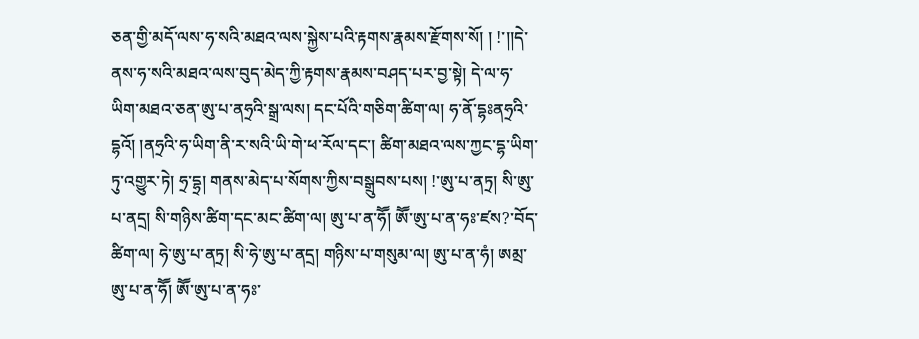ཅན་གྱི་མདོ་ལས་ཧ་སའི་མཐའ་ལས་སྐྱེས་པའི་རྟགས་རྣམས་རྫོགས་སོ། ། !་།།དེ་ནས་ཧ་སའི་མཐའ་ལས་བུད་མེད་ཀྱི་རྟགས་རྣམས་བཤད་པར་བྱ་སྟེ། དེ་ལ་ཧ་ཡིག་མཐའ་ཅན་ཨུ་པ་ནཧྲའི་སྒྲ་ལས། དང་པོའི་གཅིག་ཚིག་ལ། ཧ་ནོ་དྷཿནཧྲའི་དྷའོ། །ནཧྲའི་ཧ་ཡིག་ནི་ར་སའི་ཡི་གེ་ཕ་རོལ་དང་། ཚིག་མཐའ་ལས་ཀྱང་དྷ་ཡིག་ཏུ་འགྱུར་ཏེ། ཧྲ་དྷྲ། གནས་མེད་པ་སོགས་ཀྱིས་བསྒྲུབས་པས། !་ཨུ་པ་ནཏྲ། སི་ཨུ་པ་ནདྲ། སི་གཉིས་ཚིག་དང་མང་ཚིག་ལ། ཨུ་པ་ན་ཧཽ། ཨཽ་ཨུ་པ་ན་ཧཿ་ཛས?་བོད་ཚིག་ལ། ཧེ་ཨུ་པ་ནཏྲ། སི་ཧེ་ཨུ་པ་ནདྲ། གཉིས་པ་གསུམ་ལ། ཨུ་པ་ན་ཧཾ། ཨམྲ་ཨུ་པ་ན་ཧཽ། ཨཽ་ཨུ་པ་ན་ཧཿ་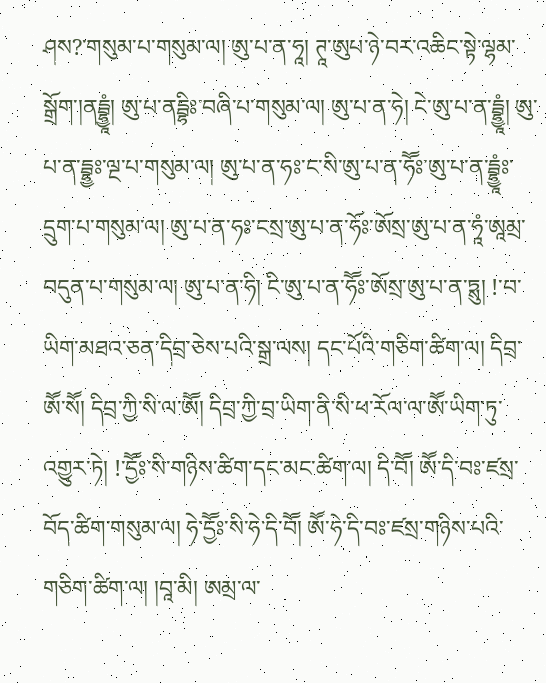ཤས?་གསུམ་པ་གསུམ་ལ། ཨུ་པ་ན་ཧཱ། ཊཱ་ཨུཔ་ཉེ་བར་འཆིང་སྟེ་ལྷམ་སྒྲོག་།ནདྦྷྱཱཾ། ཨུ་པ་ནདྦྷིཿ་བཞི་པ་གསུམ་ལ། ཨུ་པ་ན་ཧེ། ངེ་ཨུ་པ་ན་དྦྷྱཱཾ། ཨུ་པ་ན་དྦྷྱཿ་ལྔ་པ་གསུམ་ལ། ཨུ་པ་ན་ཧཿ་ང་སི་ཨུ་པ་ན་ཧཽཿ་ཨུ་པ་ན་དྦྷྱཱཾཿ་དྲུག་པ་གསུམ་ལ། ཨུ་པ་ན་ཧཿ་ངསྲ་ཨུ་པ་ན་ཧོཿ་ཨོསྲ་ཨུ་པ་ན་ཧཱཾ་ཨཱམྲ་བདུན་པ་གསུམ་ལ། ཨུ་པ་ན་ཧི། ངི་ཨུ་པ་ན་ཧཽཿ་ཨོསྲ་ཨུ་པ་ན་ཏྶུ། !་བ་ཡིག་མཐའ་ཅན་དིབྲ་ཅེས་པའི་སྒྲ་ལས། དང་པོའི་གཅིག་ཚིག་ལ། དིབྲ་ཨཽ་སཽ། དིབྲ་ཀྱི་སི་ལ་ཨཽ། དིབྲ་ཀྱི་བྲ་ཡིག་ནི་སི་ཕ་རོལ་ལ་ཨཽ་ཡིག་ཏུ་འགྱུར་ཏེ། !་དྱཽཿ་སི་གཉིས་ཚིག་དང་མང་ཚིག་ལ། དི་བཽ། ཨཽ་དི་བཿ་ཛསྲ་བོད་ཚིག་གསུམ་ལ། ཧེ་དྱཽཿ་སི་ཧེ་དི་བཽ། ཨཽ་ཧེ་དི་བཿ་ཛསྲ་གཉིས་པའི་གཅིག་ཚིག་ལ། །བཱ་མི། ཨམྲ་ལ་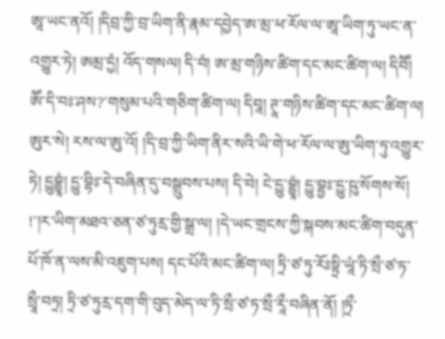ཨཱ་ཡང་ནའོ། །དིབྲ་ཀྱི་བྲ་ཡིག་ནི་རྣམ་དབྱེད་ཨ་མྲ་ཕ་རོལ་ལ་ཨཱ་ཡིག་ཏུ་ཡང་ན་འགྱུར་ཏེ། ཨམྲ་དྱཾ། འོད་གསལ། དི་བཾ། ཨ་མྲ་གཉིས་ཚིག་དང་མང་ཚིག་ལ། དིབཽ། ཨཽ་དི་བཿ་ཤས?་གསུམ་པའི་གཅིག་ཚིག་ལ། དིབཱ། ཊཱ་གཉིས་ཚིག་དང་མང་ཚིག་ལ། ཨུར་སེ། རས་ལ་ཨུ་འོ། །དི་བྲ་ཀྱི་ཡིག་ནིར་སའི་ཡི་གེ་ཕ་རོལ་ལ་ཨུ་ཡིག་ཏུ་འགྱུར་ཏེ། དྱུབྷྱཱཾ། དྱུ་བྷིཿ་དེ་བཞིན་དུ་བསྒྲུབས་པས། དི་བེ། ངེ་དྱུ་བྷྱཱཾ། དྱུ་བྷྱཿ་དྱུ་ཥུ་སོགས་སོ། !་།ར་ཡིག་མཐའ་ཅན་ཙ་ཏུརྲ་གྱི་སྒྲ་ལ། །དེ་ཡང་གྲངས་ཀྱི་སྐབས་མང་ཚིག་བདུན་པོ་ཁོ་ན་ལས་མི་འཇུག་པས། དང་པོའི་མང་ཚིག་ལ། ཏྲི་ཙ་ཏུ་རོཿསྟྲི་ཡཱཾ་ཏི་སྲྀ་ཙ་ཏ་སྲཱྀ་བཏྲ། ཏྲི་ཙ་ཏུརྲ་དག་གི་བུད་མེད་ལ་ཏི་སྲྀ་ཙ་ཏ་སྲྀ་རཱྀ་བཞིན་ནོ། །ཏྲྀ་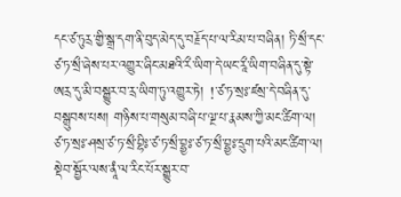དང་ཙ་ཏུརྲ་གྱི་སྒྲ་དག་ནི་བུད་མེད་དུ་བརྗོད་པ་ལ་རིམ་པ་བཞིན། ཏི་སྲྀ་དང་ཙ་ཏ་སྲྀ་ཞེས་པར་འགྱུར་ཞིང་མཐའི་རྀ་ཡིག་དེ་ཡང་རཱྀ་ཡིག་བཞིན་དུ་སྟེ་ཨརྲ་དུ་མི་བསྒྱུར་བ་རྲ་ཡིག་ཏུ་འགྱུར་ཏེ། !་ཙ་ཏ་སྲཿ་ཛསྲ་དེ་བཞིན་དུ་བསྒྲུབས་པས། གཉིས་པ་གསུམ་བཞི་པ་ལྔ་པ་རྣམས་ཀྱི་མང་ཚིག་ལ། ཙ་ཏ་སྲཿ་ཤསྲ་ཙ་ཏ་སྲྀ་བྷིཿ་ཙ་ཏ་སྲྀ་བྷྱཿ་ཙ་ཏ་སྲྀ་བྷྱཿ་དྲུག་པའི་མང་ཚིག་ལ། སྡེབ་སྦྱོར་ལས་ནཱཾ་ལ་རིང་པོར་སྒྱུར་བ་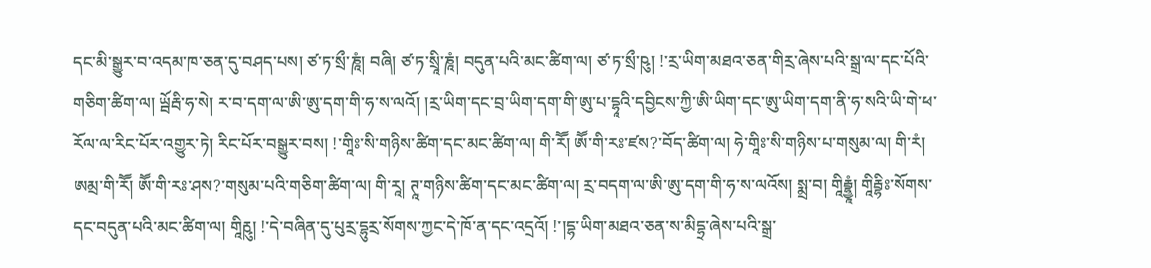དང་མི་སྒྱུར་བ་འདམ་ཁ་ཅན་དུ་བཤད་པས། ཙ་ཏ་སྲྀ་ཎཱཾ། བཞི། ཙ་ཏ་སྲཱི་ཎཱཾ། བདུན་པའི་མང་ཚིག་ལ། ཙ་ཏ་སྲྀ་ཥུ། !་རྲ་ཡིག་མཐའ་ཅན་གིརྲ་ཞེས་པའི་སྒྲ་ལ་དང་པོའི་གཅིག་ཚིག་ལ། ཡྦོརྦི་ཧ་སེ། ར་བ་དག་ལ་ཨི་ཨུ་དག་གི་ཧ་ས་ལའོ། །རྲ་ཡིག་དང་བྲ་ཡིག་དག་གི་ཨུ་པ་དྷཱའི་དབྱིངས་ཀྱི་ཨི་ཡིག་དང་ཨུ་ཡིག་དག་ནི་ཧ་སའི་ཡི་གེ་ཕ་རོལ་ལ་རིང་པོར་འགྱུར་ཏེ། རིང་པོར་བསྒྱུར་བས། !་གཱིཿ་སི་གཉིས་ཚིག་དང་མང་ཚིག་ལ། གི་རཽ། ཨཽ་གི་རཿ་ཛས?་བོད་ཚིག་ལ། ཧེ་གཱིཿ་སི་གཉིས་པ་གསུམ་ལ། གི་རཾ། ཨམྲ་གི་རཽ། ཨཽ་གི་རཿ་ཤས?་གསུམ་པའི་གཅིག་ཚིག་ལ། གི་རཱ། ཊཱ་གཉིས་ཚིག་དང་མང་ཚིག་ལ། རྲ་བདག་ལ་ཨི་ཨུ་དག་གི་ཧ་ས་ལའོས། སྨྲ་བ། གཱིརྦྷྱཱཾ། གཱིརྦྷིཿ་སོགས་དང་བདུན་པའི་མང་ཚིག་ལ། གཱིརྵུ། !་དེ་བཞིན་དུ་པུརྲ་དྷུརྲ་སོགས་ཀྱང་དེ་ཁོ་ན་དང་འདྲའོ། !་།དྷ་ཡིག་མཐའ་ཅན་ས་མིདྷྲ་ཞེས་པའི་སྒྲ་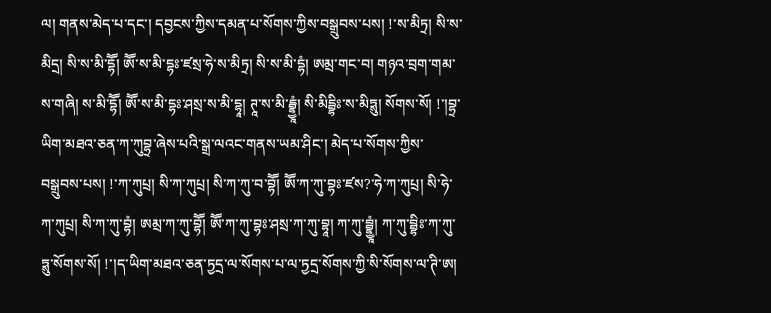ལ། གནས་མེད་པ་དང་། དབྱངས་ཀྱིས་དམན་པ་སོགས་ཀྱིས་བསྒྲུབས་པས། !་ས་མིཏྲ། སི་ས་མིདྲ། སི་ས་མི་དྷཽ། ཨཽ་ས་མི་དྷཿ་ཛསྲ་ཧེ་ས་མིཏྲ། སི་ས་མི་དྷཾ། ཨམྲ་གང་བ། གཉའ་བྲག་གམ་ས་གཞི། ས་མི་དྷཽ། ཨཽ་ས་མི་དྷཿ་ཤསྲ་ས་མི་དྷཱ། ཊཱ་ས་མི་དྦྷྱཱཾ། སི་མིདྦྷིཿ་ས་མིཏྶུ། སོགས་སོ། !་།བྷྲ་ཡིག་མཐའ་ཅན་ཀ་ཀུབྷྲ་ཞེས་པའི་སྒྲ་ལའང་གནས་ཡམ་ཤིང་། མེད་པ་སོགས་ཀྱིས་བསྒྲུབས་པས། !་ཀ་ཀུཔྲ། སི་ཀ་ཀུཔྲ། སི་ཀ་ཀུ་བ་བྷཽ། ཨཽ་ཀ་ཀུ་བྷཿ་ཛས?་ཧེ་ཀ་ཀུཔྲ། སི་ཧེ་ཀ་ཀུཔྲ། སི་ཀ་ཀུ་བྷཾ། ཨམྲ་ཀ་ཀུ་བྷཽ། ཨཽ་ཀ་ཀུ་བྷཿ་ཤསྲ་ཀ་ཀུ་བྷཱ། ཀ་ཀུ་བྦྷྱཱཾ། ཀ་ཀུ་བྦྷིཿ་ཀ་ཀུ་ཏྶུ་སོགས་སོ། !་།ད་ཡིག་མཐའ་ཅན་ཏྱདྲ་ལ་སོགས་པ་ལ་ཏྱདྲ་སོགས་ཀྱི་སི་སོགས་ལ་ཊི་ཨ།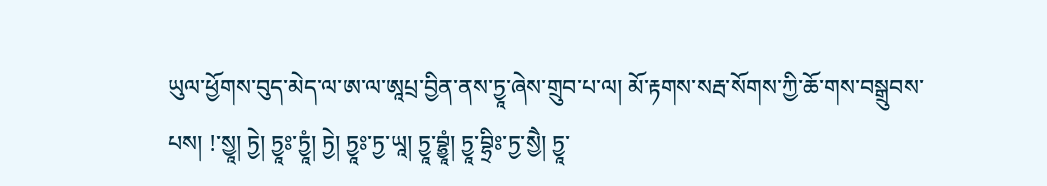ཡུལ་ཕྱོགས་བུད་མེད་ལ་ཨ་ལ་ཨཱཔྲ་བྱིན་ནས་ཏྱཱ་ཞེས་གྲུབ་པ་ལ། མོ་རྟགས་སརྦ་སོགས་ཀྱི་ཆོ་གས་བསྒྲུབས་པས། !་སྱཱ། ཏྱེ། ཏྱཱཿ་ཏྱཱཾ། ཏྱེ། ཏྱཱཿ་ཏྱ་ཡཱ། ཏྱཱ་བྷྱཱཾ། ཏྱཱ་བྷྲིཿ་ཏྱ་སྱཻ། ཏྱཱ་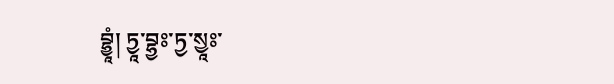བྷྱཱཾ། ཏྱཱ་བྷྱཿ་ཏྱ་སྱཱཿ་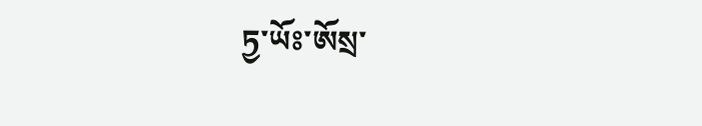ཏྱ་ཡོཿ་ཨོསྲ་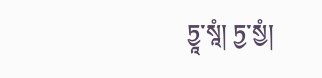ཏྱཱ་སཱཾ། ཏྱ་སྱཾ།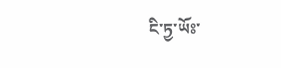ངི་ཏྱ་ཡོཿ་